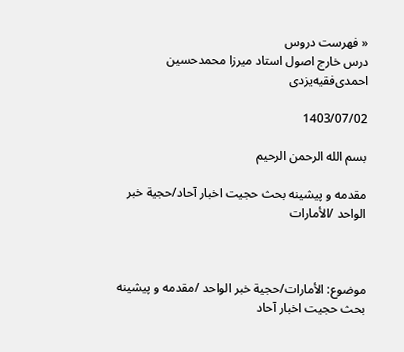« فهرست دروس
درس خارج اصول استاد میرزا محمدحسین احمدی‌فقیه‌یزدی

1403/07/02

بسم الله الرحمن الرحیم

مقدمه و پیشینه بحث حجیت اخبار آحاد/حجية خبر الواحد /الأمارات



موضوع: الأمارات/حجية خبر الواحد /مقدمه و پیشینه بحث حجیت اخبار آحاد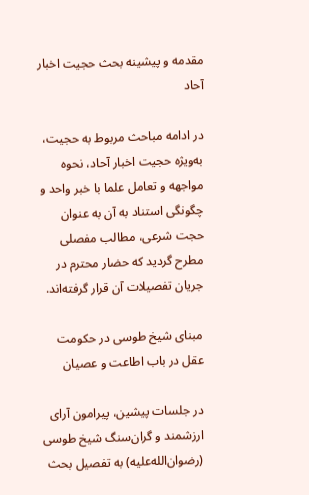مقدمه و پیشینه بحث حجیت اخبار آحاد

در ادامه مباحث مربوط به حجیت، به‌ویژه حجیت اخبار آحاد، نحوه مواجهه و تعامل علما با خبر واحد و چگونگی استناد به آن به عنوان حجت شرعی، مطالب مفصلی مطرح گردید که حضار محترم در جریان تفصیلات آن قرار گرفته‌اند.

مبنای شیخ طوسی در حکومت عقل در باب اطاعت و عصیان

در جلسات پیشین، پیرامون آرای ارزشمند و گران‌سنگ شیخ طوسی (رضوان‌الله‌علیه) به تفصیل بحث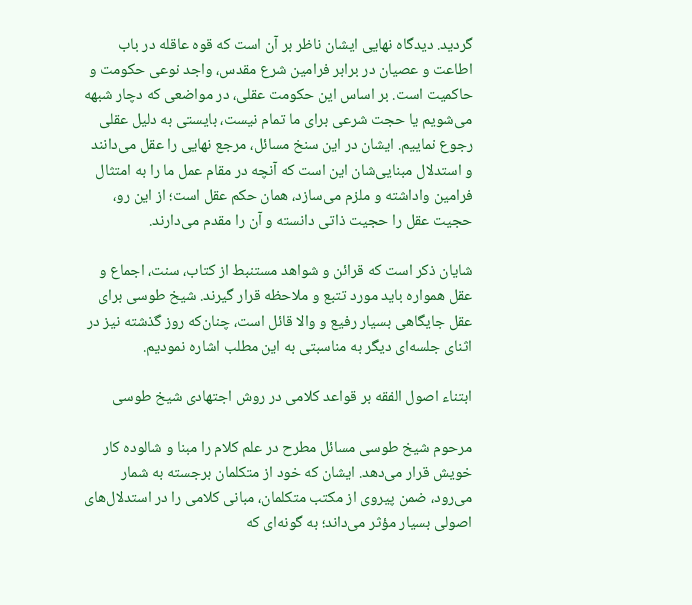گردید. دیدگاه نهایی ایشان ناظر بر آن است که قوه عاقله در باب اطاعت و عصیان در برابر فرامین شرع مقدس، واجد نوعی حکومت و حاکمیت است. بر اساس این حکومت عقلی، در مواضعی که دچار شبهه می‌شویم یا حجت شرعی برای ما تمام نیست، بایستی به دلیل عقلی رجوع نماییم. ایشان در این سنخ مسائل، مرجع نهایی را عقل می‌دانند و استدلال مبنایی‌شان این است که آنچه در مقام عمل ما را به امتثال فرامین واداشته و ملزم می‌سازد، همان حکم عقل است؛ از این رو، حجیت عقل را حجیت ذاتی دانسته و آن را مقدم می‌دارند.

شایان ذکر است که قرائن و شواهد مستنبط از کتاب، سنت، اجماع و عقل همواره باید مورد تتبع و ملاحظه قرار گیرند. شیخ طوسی برای عقل جایگاهی بسیار رفیع و والا قائل است، چنان‌که روز گذشته نیز در اثنای جلسه‌ای دیگر به مناسبتی به این مطلب اشاره نمودیم.

ابتناء اصول الفقه بر قواعد کلامی در روش اجتهادی شیخ طوسی

مرحوم شیخ طوسی مسائل مطرح در علم کلام را مبنا و شالوده کار خویش قرار می‌دهد. ایشان که خود از متکلمان برجسته به شمار می‌رود، ضمن پیروی از مکتب متکلمان، مبانی کلامی را در استدلال‌های اصولی بسیار مؤثر می‌داند؛ به گونه‌ای که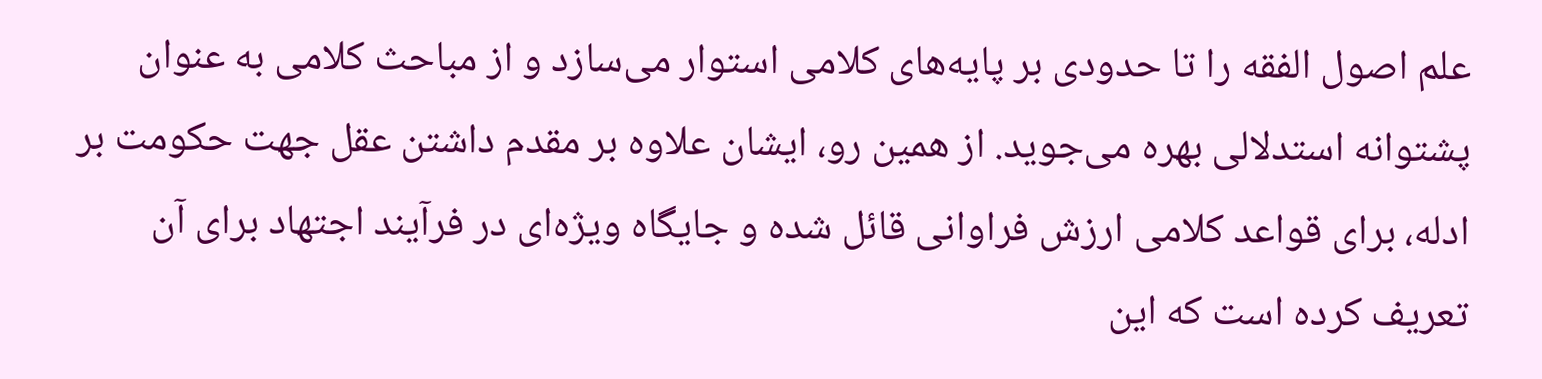علم اصول الفقه را تا حدودی بر پایه‌های کلامی استوار می‌سازد و از مباحث کلامی به عنوان پشتوانه استدلالی بهره می‌جوید. از همین رو، ایشان علاوه بر مقدم داشتن عقل جهت حکومت بر ادله، برای قواعد کلامی ارزش فراوانی قائل شده و جایگاه ویژه‌ای در فرآیند اجتهاد برای آن تعریف کرده است که این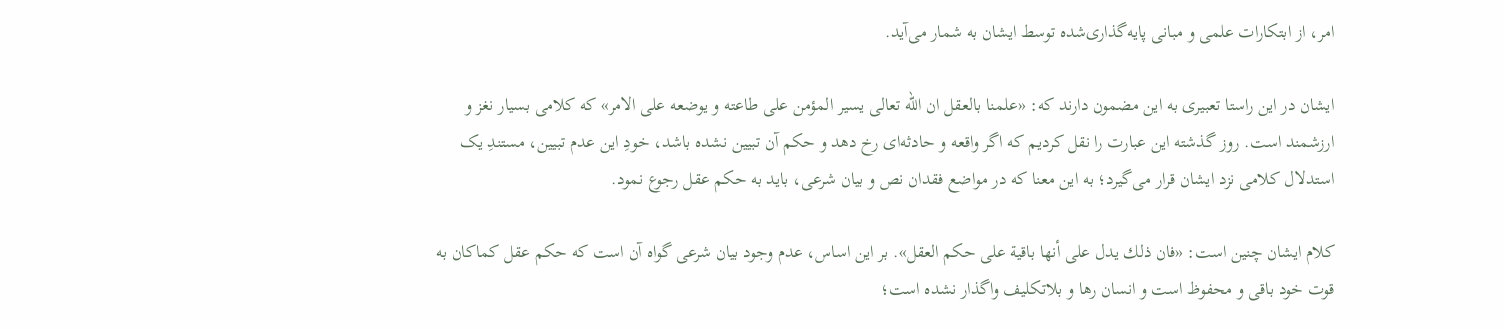امر، از ابتکارات علمی و مبانی پایه‌گذاری‌شده توسط ایشان به شمار می‌آید.

ایشان در این راستا تعبیری به این مضمون دارند که: «علمنا بالعقل ان الله تعالی یسیر المؤمن علی طاعته و یوضعه علی الامر» که کلامی بسیار نغز و ارزشمند است. روز گذشته این عبارت را نقل کردیم که اگر واقعه و حادثه‌ای رخ دهد و حکم آن تبیین نشده باشد، خودِ این عدم تبیین، مستندِ یک استدلال کلامی نزد ایشان قرار می‌گیرد؛ به این معنا که در مواضع فقدان نص و بیان شرعی، باید به حکم عقل رجوع نمود.

کلام ایشان چنین است: «فان ذلك يدل على أنها باقية على حكم العقل». بر این اساس، عدم وجود بیان شرعی گواه آن است که حکم عقل کماکان به قوت خود باقی و محفوظ است و انسان رها و بلاتکلیف واگذار نشده است؛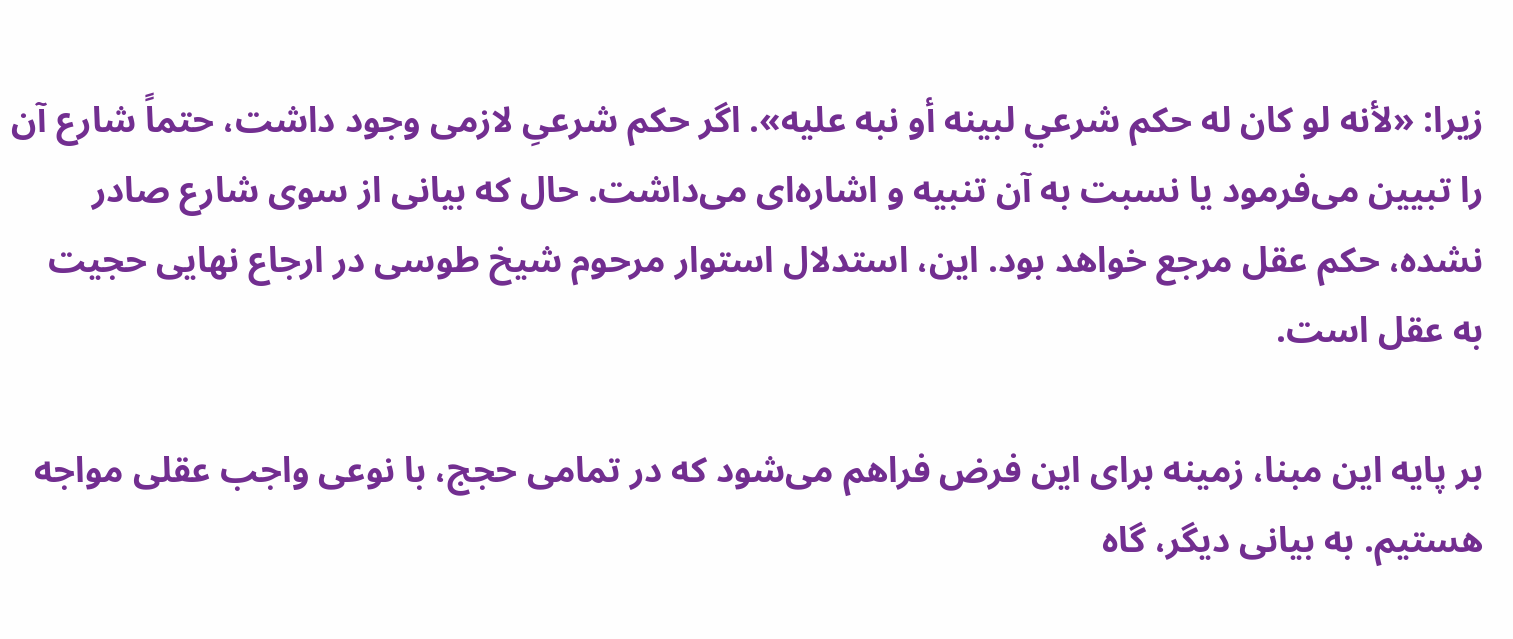زیرا: «لأنه لو كان له حكم شرعي لبينه أو نبه عليه». اگر حکم شرعیِ لازمی وجود داشت، حتماً شارع آن را تبیین می‌فرمود یا نسبت به آن تنبیه و اشاره‌ای می‌داشت. حال که بیانی از سوی شارع صادر نشده، حکم عقل مرجع خواهد بود. این، استدلال استوار مرحوم شیخ طوسی در ارجاع نهایی حجیت به عقل است.

بر پایه این مبنا، زمینه برای این فرض فراهم می‌شود که در تمامی حجج، با نوعی واجب عقلی مواجه هستیم. به بیانی دیگر، گاه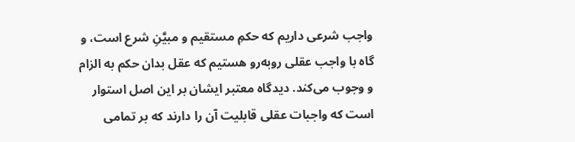واجب شرعی داریم که حکمِ مستقیم و مبیَّنِ شرع است، و گاه با واجب عقلی روبه‌رو هستیم که عقل بدان حکم به الزام و وجوب می‌کند. دیدگاه معتبر ایشان بر این اصل استوار است که واجبات عقلی قابلیت آن را دارند که بر تمامی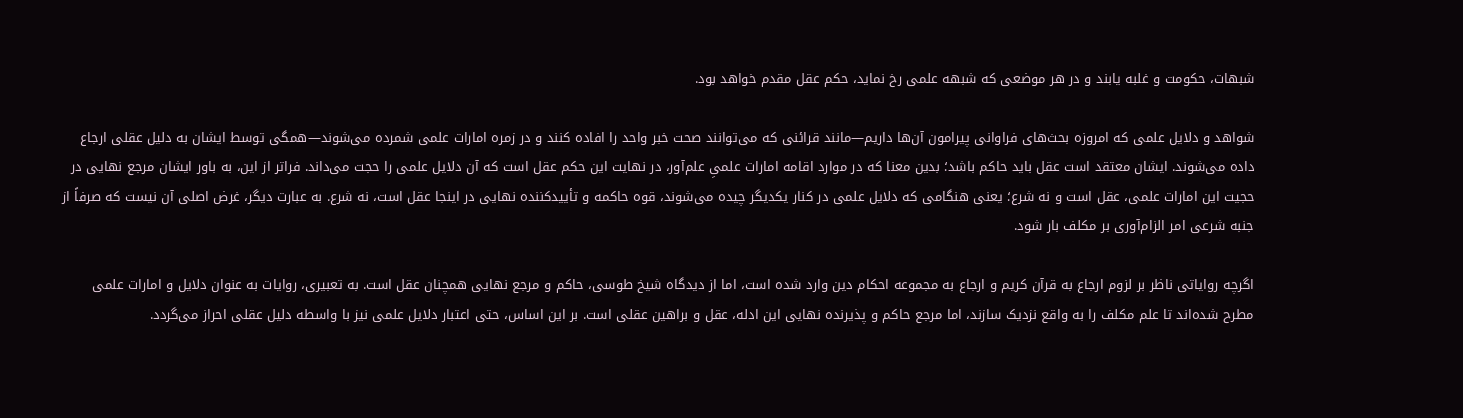شبهات، حکومت و غلبه یابند و در هر موضعی که شبهه علمی رخ نماید، حکم عقل مقدم خواهد بود.

شواهد و دلایل علمی که امروزه بحث‌های فراوانی پیرامون آن‌ها داریم—مانند قرائنی که می‌توانند صحت خبر واحد را افاده کنند و در زمره امارات علمی شمرده می‌شوند—همگی توسط ایشان به دلیل عقلی ارجاع داده می‌شوند. ایشان معتقد است عقل باید حاکم باشد؛ بدین معنا که در موارد اقامه امارات علمیِ علم‌آور، در نهایت این حکم عقل است که آن دلایل علمی را حجت می‌داند. فراتر از این، به باور ایشان مرجع نهایی در حجیت این امارات علمی، عقل است و نه شرع؛ یعنی هنگامی که دلایل علمی در کنار یکدیگر چیده می‌شوند، قوه حاکمه و تأییدکننده نهایی در اینجا عقل است، نه شرع. به عبارت دیگر، غرض اصلی آن نیست که صرفاً از جنبه شرعی امر الزام‌آوری بر مکلف بار شود.

اگرچه روایاتی ناظر بر لزوم ارجاع به قرآن کریم و ارجاع به مجموعه احکام دین وارد شده است، اما از دیدگاه شیخ طوسی، حاکم و مرجع نهایی همچنان عقل است. به تعبیری، روایات به عنوان دلایل و امارات علمی مطرح شده‌اند تا علم مکلف را به واقع نزدیک سازند، اما مرجع حاکم و پذیرنده نهایی این ادله، عقل و براهین عقلی است. بر این اساس، حتی اعتبار دلایل علمی نیز با واسطه دلیل عقلی احراز می‌گردد.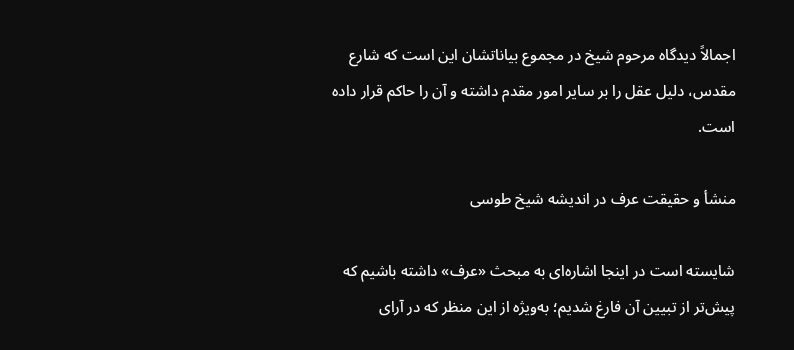اجمالاً دیدگاه مرحوم شیخ در مجموع بیاناتشان این است که شارع مقدس، دلیل عقل را بر سایر امور مقدم داشته و آن را حاکم قرار داده است.

منشأ و حقیقت عرف در اندیشه شیخ طوسی

شایسته است در اینجا اشاره‌ای به مبحث «عرف» داشته باشیم که پیش‌تر از تبیین آن فارغ شدیم؛ به‌ویژه از این منظر که در آرای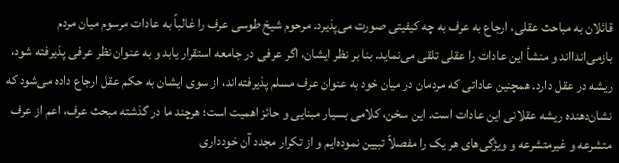قائلان به مباحث عقلی، ارجاع به عرف به چه کیفیتی صورت می‌پذیرد. مرحوم شیخ طوسی عرف را غالباً به عادات مرسوم میان مردم بازمی‌اندااند و منشأ این عادات را عقلی تلقی می‌نماید. بنا بر نظر ایشان، اگر عرفی در جامعه استقرار یابد و به عنوان نظر عرفی پذیرفته شود، ریشه در عقل دارد. همچنین عاداتی که مردمان در میان خود به عنوان عرف مسلم پذیرفته‌اند، از سوی ایشان به حکم عقل ارجاع داده می‌شود که نشان‌دهنده ریشه عقلانی این عادات است. این سخن، کلامی بسیار مبنایی و حائز اهمیت است؛ هرچند ما در گذشته مبحث عرف، اعم از عرف متشرعه و غیرمتشرعه و ویژگی‌های هر یک را مفصلاً تبیین نموده‌ایم و از تکرار مجدد آن خودداری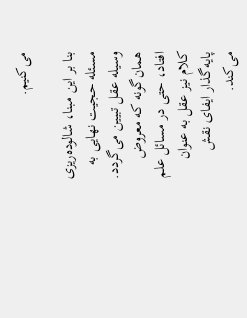می‌کنیم.

بنا بر این مبنا، شالوده‌ریزی مسئله حجیت نهایی به وسیله عقل تبیین می‌گردد. همان‌گونه که معروض افتاد، حتی در مسائل علم کلام نیز عقل به عنوان پایه‌گذار ایفای نقش می‌کند.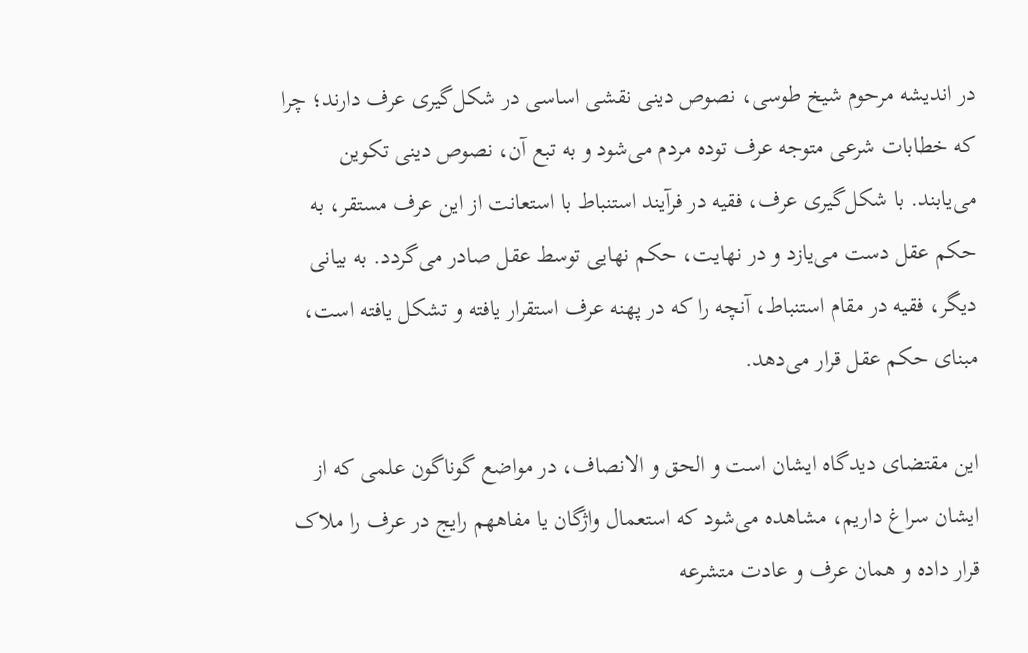در اندیشه مرحوم شیخ طوسی، نصوص دینی نقشی اساسی در شکل‌گیری عرف دارند؛ چرا که خطابات شرعی متوجه عرف توده مردم می‌شود و به تبع آن، نصوص دینی تکوین می‌یابند. با شکل‌گیری عرف، فقیه در فرآیند استنباط با استعانت از این عرف مستقر، به حکم عقل دست می‌یازد و در نهایت، حکم نهایی توسط عقل صادر می‌گردد. به بیانی دیگر، فقیه در مقام استنباط، آنچه را که در پهنه عرف استقرار یافته و تشکل یافته است، مبنای حکم عقل قرار می‌دهد.

این مقتضای دیدگاه ایشان است و الحق و الانصاف، در مواضع گوناگون علمی که از ایشان سراغ داریم، مشاهده می‌شود که استعمال واژگان یا مفاههم رایج در عرف را ملاک قرار داده و همان عرف و عادت متشرعه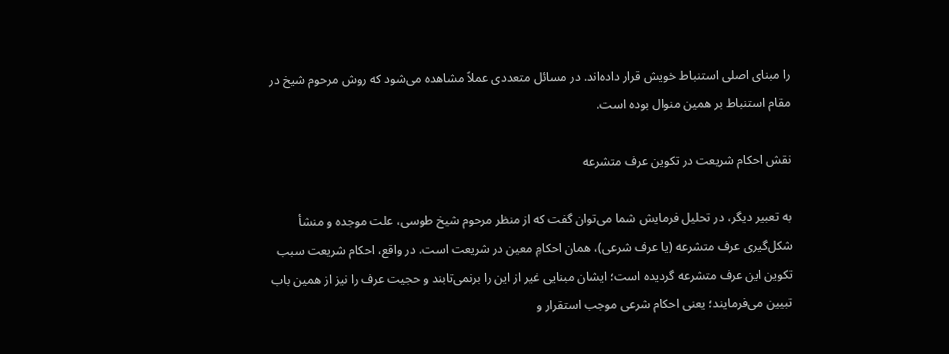را مبنای اصلی استنباط خویش قرار داده‌اند. در مسائل متعددی عملاً مشاهده می‌شود که روش مرحوم شیخ در مقام استنباط بر همین منوال بوده است.

نقش احکام شریعت در تکوین عرف متشرعه

به تعبیر دیگر، در تحلیل فرمایش شما می‌توان گفت که از منظر مرحوم شیخ طوسی، علت موجده و منشأ شکل‌گیری عرف متشرعه (یا عرف شرعی)، همان احکامِ معین در شریعت است. در واقع، احکام شریعت سبب تکوین این عرف متشرعه گردیده است؛ ایشان مبنایی غیر از این را برنمی‌تابند و حجیت عرف را نیز از همین باب تبیین می‌فرمایند؛ یعنی احکام شرعی موجب استقرار و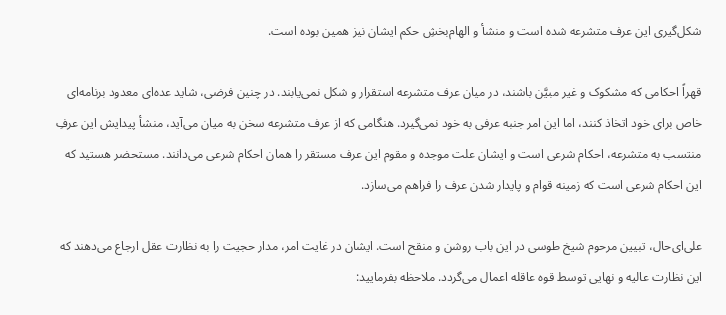شکل‌گیری این عرف متشرعه شده است و منشأ و الهام‌بخشِ حکم ایشان نیز همین بوده است.

قهراً احکامی که مشکوک و غیر مبیَّن باشند، در میان عرف متشرعه استقرار و شکل نمی‌یابند. در چنین فرضی، شاید عده‌ای معدود برنامه‌ای خاص برای خود اتخاذ کنند، اما این امر جنبه عرفی به خود نمی‌گیرد. هنگامی که از عرف متشرعه سخن به میان می‌آید، منشأ پیدایش این عرفِ منتسب به متشرعه، احکام شرعی است و ایشان علت موجده و مقوم این عرف مستقر را همان احکام شرعی می‌دانند. مستحضر هستید که این احکام شرعی است که زمینه قوام و پایدار شدن عرف را فراهم می‌سازد.

علی‌ای‌حال، تبیین مرحوم شیخ طوسی در این باب روشن و منقح است. ایشان در غایت امر، مدار حجیت را به نظارت عقل ارجاع می‌دهند که این نظارت عالیه و نهایی توسط قوه عاقله اعمال می‌گردد. ملاحظه بفرمایید: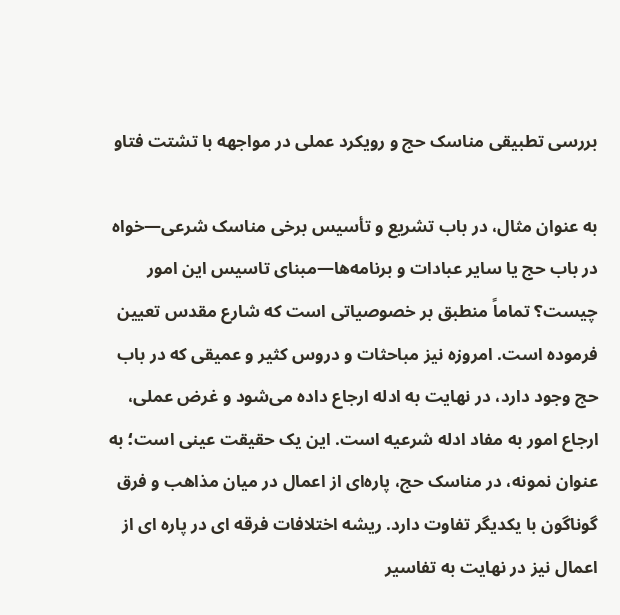بررسی تطبیقی مناسک حج و رویکرد عملی در مواجهه با تشتت فتاو

به عنوان مثال، در باب تشریع و تأسیس برخی مناسک شرعی—خواه در باب حج یا سایر عبادات و برنامه‌ها—مبنای تاسیس این امور چیست؟ تماماً منطبق بر خصوصیاتی است که شارع مقدس تعیین فرموده است. امروزه نیز مباحثات و دروس کثیر و عمیقی که در باب حج وجود دارد، در نهایت به ادله ارجاع داده می‌شود و غرض عملی، ارجاع امور به مفاد ادله شرعیه است. این یک حقیقت عینی است؛ به عنوان نمونه، در مناسک حج، پاره‌ای از اعمال در میان مذاهب و فرق گوناگون با یکدیگر تفاوت دارد. ریشه اختلافات فرقه ای در پاره ای از اعمال نیز در نهایت به تفاسیر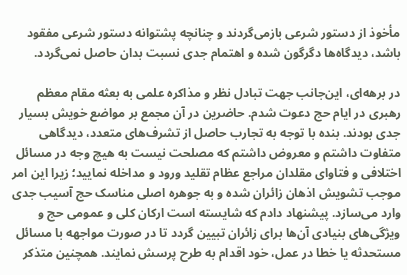مأخوذ از دستور شرعی بازمی‌گردند و چنانچه پشتوانه دستور شرعی مفقود باشد، دیدگاه‌ها دگرگون شده و اهتمام جدی نسبت بدان حاصل نمی‌گردد.

در برهه‌ای، این‌جانب جهت تبادل نظر و مذاکره علمی به بعثه مقام معظم رهبری در ایام حج دعوت شدم. حاضرین در آن مجمع بر مواضع خویش بسیار جدی بودند. بنده با توجه به تجارب حاصل از تشرف‌های متعدد، دیدگاهی متفاوت داشتم و معروض داشتم که مصلحت نیست به هیچ وجه در مسائل اختلافی و فتاوای مقلدان مراجع عظام تقلید ورود و مداخله نمایید؛ زیرا این امر موجب تشویش اذهان زائران شده و به جوهره اصلی مناسک حج آسیب جدی وارد می‌سازد. پیشنهاد دادم که شایسته است ارکان کلی و عمومی حج و ویژگی‌های بنیادی آن‌ها برای زائران تبیین گردد تا در صورت مواجهه با مسائل مستحدثه یا خطا در عمل، خود اقدام به طرح پرسش نمایند. همچنین متذکر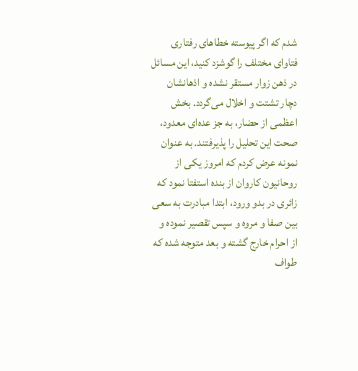شدم که اگر پیوسته خطاهای رفتاری فتاوای مختلف را گوشزد کنید، این مسائل در ذهن زوار مستقر نشده و اذهانشان دچار تشتت و اخلال می‌گردد. بخش اعظمی از حضار، به جز عده‌ای معدود، صحت این تحلیل را پذیرفتند. به عنوان نمونه عرض کردم که امروز یکی از روحانیون کاروان از بنده استفتا نمود که زائری در بدو ورود، ابتدا مبادرت به سعی بین صفا و مروه و سپس تقصیر نموده و از احرام خارج گشته و بعد متوجه شده که طواف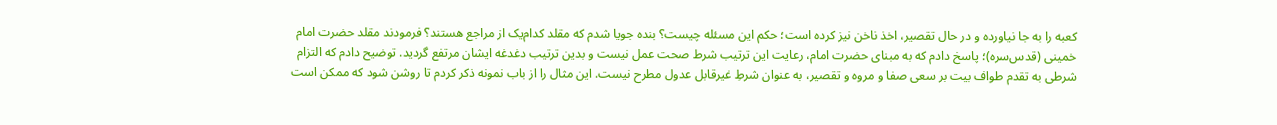کعبه را به جا نیاورده و در حال تقصیر، اخذ ناخن نیز کرده است؛ حکم این مسئله چیست؟ بنده جویا شدم که مقلد کدام‌یک از مراجع هستند؟ فرمودند مقلد حضرت امام خمینی (قدس‌سره)؛ پاسخ دادم که به مبنای حضرت امام، رعایت این ترتیب شرط صحت عمل نیست و بدین ترتیب دغدغه ایشان مرتفع گردید. توضیح دادم که التزام شرطی به تقدم طواف بیت بر سعی صفا و مروه و تقصیر، به عنوان شرطِ غیرقابل عدول مطرح نیست. این مثال را از باب نمونه ذکر کردم تا روشن شود که ممکن است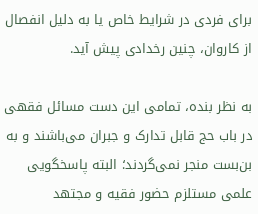برای فردی در شرایط خاص یا به دلیل انفصال از کاروان، چنین رخدادی پیش آید.

به نظر بنده، تمامی این دست مسائل فقهی در باب حج قابل تدارک و جبران می‌باشند و به بن‌بست منجر نمی‌گردند؛ البته پاسخگویی علمی مستلزم حضور فقیه و مجتهد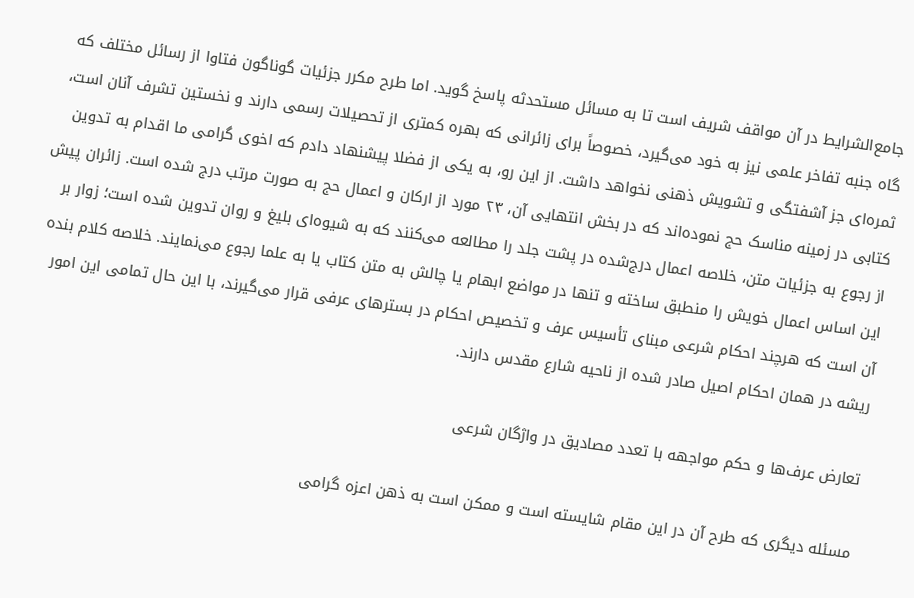جامع‌الشرایط در آن مواقف شریف است تا به مسائل مستحدثه پاسخ گوید. اما طرح مکرر جزئیات گوناگون فتاوا از رسائل مختلف که گاه جنبه تفاخر علمی نیز به خود می‌گیرد، خصوصاً برای زائرانی که بهره کمتری از تحصیلات رسمی دارند و نخستین تشرف آنان است، ثمره‌ای جز آشفتگی و تشویش ذهنی نخواهد داشت. از این رو، به یکی از فضلا پیشنهاد دادم که اخوی گرامی ما اقدام به تدوین کتابی در زمینه مناسک حج نموده‌اند که در بخش انتهایی آن، ۲۳ مورد از ارکان و اعمال حج به صورت مرتب درج شده است. زائران پیش از رجوع به جزئیات متن، خلاصه اعمال درج‌شده در پشت جلد را مطالعه می‌کنند که به شیوه‌ای بلیغ و روان تدوین شده است؛ زوار بر این اساس اعمال خویش را منطبق ساخته و تنها در مواضع ابهام یا چالش به متن کتاب یا به علما رجوع می‌نمایند. خلاصه کلام بنده آن است که هرچند احکام شرعی مبنای تأسیس عرف و تخصیص احکام در بسترهای عرفی قرار می‌گیرند، با این حال تمامی این امور ریشه در همان احکام اصیل صادر شده از ناحیه شارع مقدس دارند.

تعارض عرف‌ها و حکم مواجهه با تعدد مصادیق در واژگان شرعی

مسئله دیگری که طرح آن در این مقام شایسته است و ممکن است به ذهن اعزه گرامی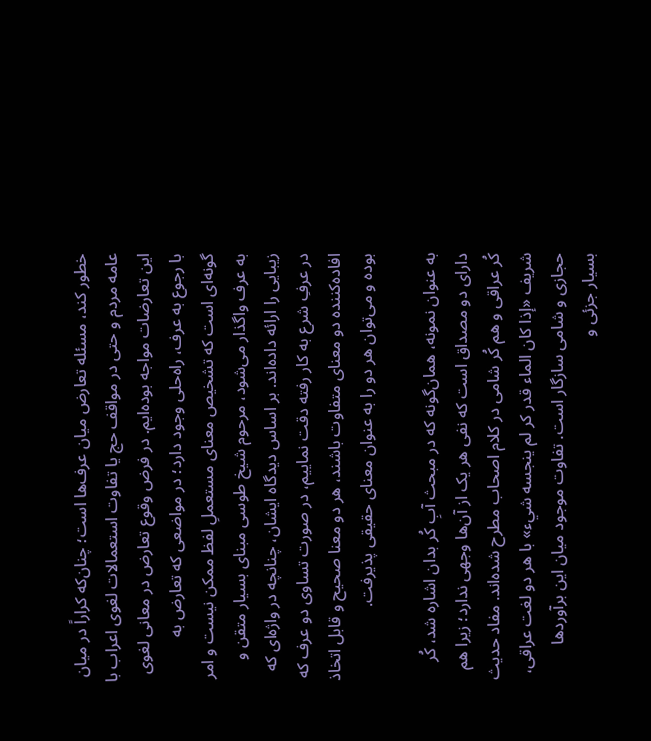خطور کند، مسئله تعارض میان عرف‌ها است؛ چنان‌که کراراً در میان عامه مردم و حتی در مواقف حج یا تفاوت استعمالات لغوی اعراب با این تعارضات مواجه بوده‌ایم. در فرض وقوع تعارض در معانی لغوی با رجوع به عرف، راه‌حلی وجود دارد؛ در مواضعی که تعارض به گونه‌ای است که تشخیص معنای مستعملِ لفظ ممکن نیست و امر به عرف واگذار می‌شود، مرحوم شیخ طوسی مبنای بسیار متقن و زیبایی را ارائه داده‌اند. بر اساس دیدگاه ایشان، چنانچه در واژه‌ای که در عرفِ شرع به کار رفته دقت نماییم، در صورت تساوی دو عرف که افاده‌کننده دو معنای متفاوت باشند، هر دو معنا صحیح و قابل اتخاذ بوده و می‌توان هر دو را به عنوان معنای حقیقی پذیرفت.

به عنوان نمونه، همان‌گونه که در مبحث آبِ کُر بدان اشاره شد، کُر دارای دو مصداق است که نفی هر یک از آن‌ها وجهی ندارد؛ زیرا هم کُر عراقی و هم کُر شامی در کلام اصحاب مطرح شده‌اند. مفاد حدیث شریف «إذا كان الماء قدر كر لم ينجسه شيء» با هر دو لغت عراقی، حجازی و شامی سازگار است. تفاوت موجود میان این برآوردها بسیار جزئی و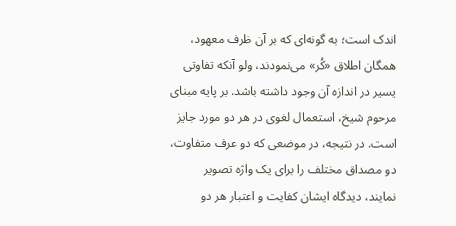اندک است؛ به گونه‌ای که بر آن ظرف معهود، همگان اطلاق «کُر» می‌نمودند، ولو آنکه تفاوتی یسیر در اندازه آن وجود داشته باشد. بر پایه مبنای مرحوم شیخ، استعمال لغوی در هر دو مورد جایز است. در نتیجه، در موضعی که دو عرف متفاوت، دو مصداق مختلف را برای یک واژه تصویر نمایند، دیدگاه ایشان کفایت و اعتبار هر دو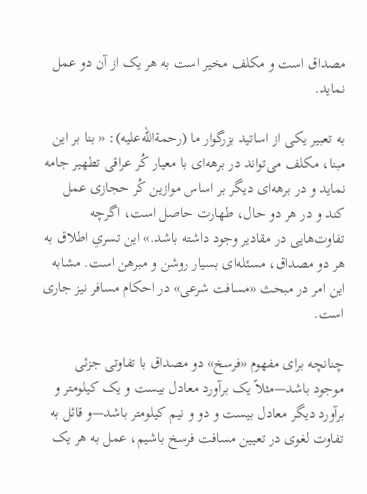مصداق است و مکلف مخیر است به هر یک از آن دو عمل نماید.

به تعبیر یکی از اساتید بزرگوار ما (رحمة‌الله‌علیه): « بنا بر این مبنا، مکلف می‌تواند در برهه‌ای با معیار کُر عراقی تطهیر جامه نماید و در برهه‌ای دیگر بر اساس موازین کُر حجازی عمل کند و در هر دو حال، طهارت حاصل است، اگرچه تفاوت‌هایی در مقادیر وجود داشته باشد.» این تسریِ اطلاق به هر دو مصداق، مسئله‌ای بسیار روشن و مبرهن است. مشابه این امر در مبحث «مسافت شرعی» در احکام مسافر نیز جاری است.

چنانچه برای مفهوم «فرسخ» دو مصداق با تفاوتی جزئی موجود باشد—مثلاً یک برآورد معادل بیست و یک کیلومتر و برآورد دیگر معادل بیست و دو و نیم کیلومتر باشد—و قائل به تفاوت لغوی در تعیین مسافت فرسخ باشیم، عمل به هر یک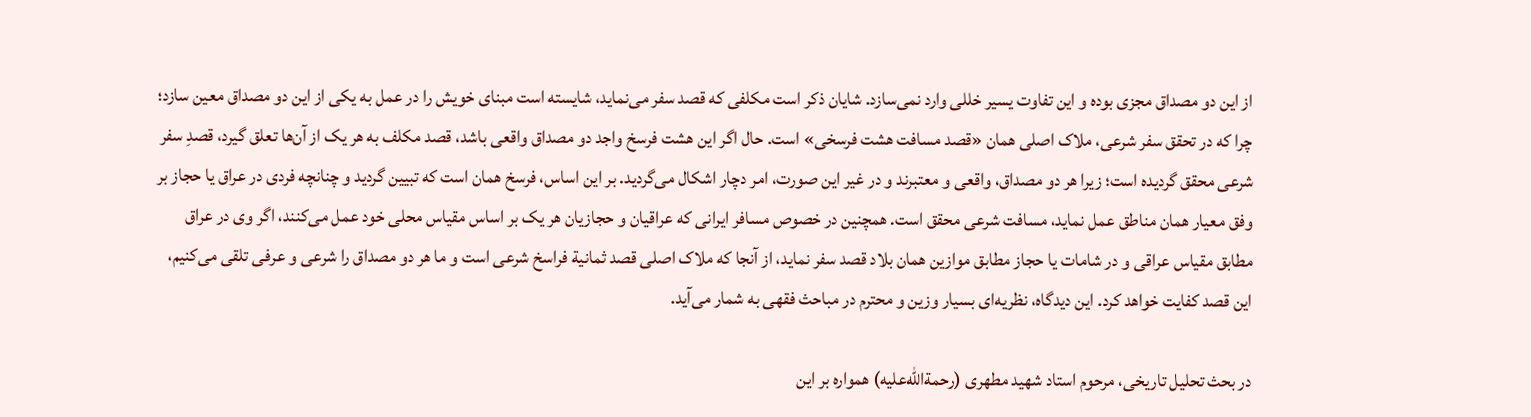از این دو مصداق مجزی بوده و این تفاوت یسیر خللی وارد نمی‌سازد. شایان ذکر است مکلفی که قصد سفر می‌نماید، شایسته است مبنای خویش را در عمل به یکی از این دو مصداق معین سازد؛ چرا که در تحقق سفر شرعی، ملاک اصلی همان «قصد مسافت هشت فرسخی» است. حال اگر این هشت فرسخ واجد دو مصداق واقعی باشد، قصد مکلف به هر یک از آن‌ها تعلق گیرد، قصدِ سفر شرعی محقق گردیده است؛ زیرا هر دو مصداق، واقعی و معتبرند و در غیر این صورت، امر دچار اشکال می‌گردید. بر این اساس، فرسخ همان است که تبیین گردید و چنانچه فردی در عراق یا حجاز بر وفق معیار همان مناطق عمل نماید، مسافت شرعی محقق است. همچنین در خصوص مسافر ایرانی که عراقیان و حجازیان هر یک بر اساس مقیاس محلی خود عمل می‌کنند، اگر وی در عراق مطابق مقیاس عراقی و در شامات یا حجاز مطابق موازین همان بلاد قصد سفر نماید، از آنجا که ملاک اصلی قصد ثمانية فراسخ شرعی است و ما هر دو مصداق را شرعی و عرفی تلقی می‌کنیم، این قصد کفایت خواهد کرد. این دیدگاه، نظریه‌ای بسیار وزین و محترم در مباحث فقهی به شمار می‌آید.

در بحث تحلیل تاریخی، مرحوم استاد شهید مطهری (رحمة‌الله‌علیه) همواره بر این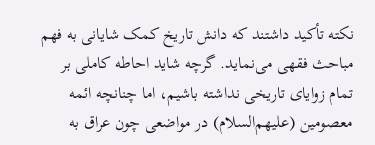نکته تأکید داشتند که دانش تاریخ کمک شایانی به فهم مباحث فقهی می‌نماید. گرچه شاید احاطه کاملی بر تمام زوایای تاریخی نداشته باشیم، اما چنانچه ائمه معصومین (علیهم‌السلام) در مواضعی چون عراق به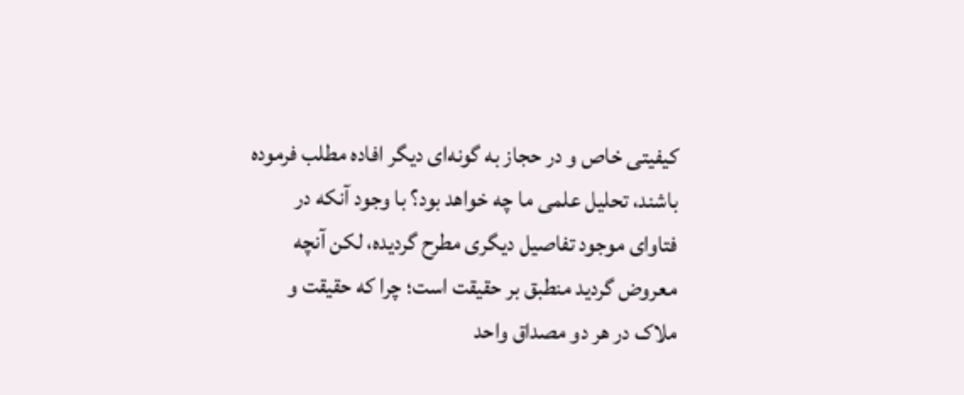کیفیتی خاص و در حجاز به گونه‌ای دیگر افاده مطلب فرموده باشند، تحلیل علمی ما چه خواهد بود؟ با وجود آنکه در فتاوای موجود تفاصیل دیگری مطرح گردیده، لکن آنچه معروض گردید منطبق بر حقیقت است؛ چرا که حقیقت و ملاک در هر دو مصداق واحد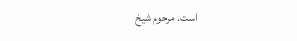است. مرحوم شیخ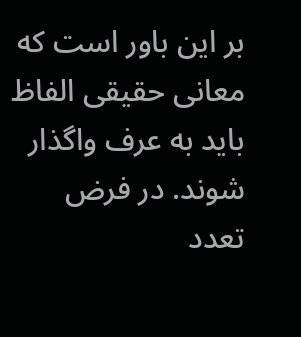بر این باور است که معانی حقیقی الفاظ باید به عرف واگذار شوند. در فرض تعدد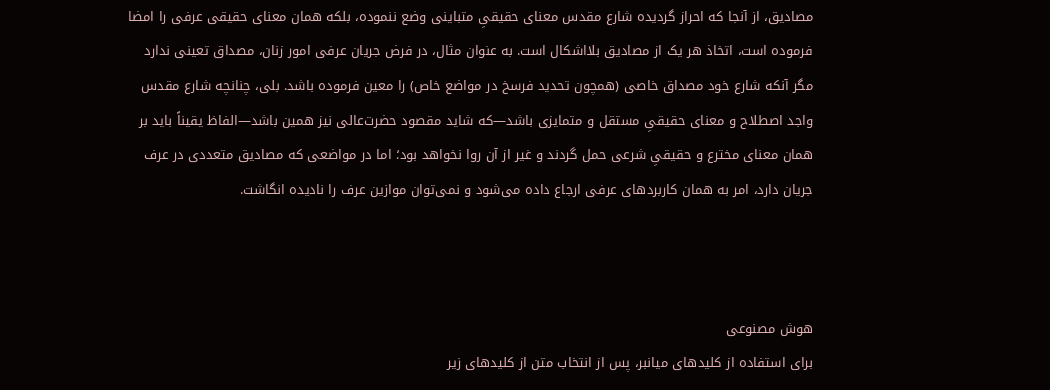مصادیق، از آنجا که احراز گردیده شارع مقدس معنای حقیقیِ متباینی وضع ننموده، بلکه همان معنای حقیقی عرفی را امضا فرموده است، اتخاذ هر یک از مصادیق بلااشکال است. به عنوان مثال، در فرض جریان عرفی امور زنان، مصداق تعینی ندارد مگر آنکه شارع خود مصداق خاصی (همچون تحدید فرسخ در مواضع خاص) را معین فرموده باشد. بلی، چنانچه شارع مقدس واجد اصطلاح و معنای حقیقیِ مستقل و متمایزی باشد—که شاید مقصود حضرت‌عالی نیز همین باشد—الفاظ یقیناً باید بر همان معنای مخترع و حقیقیِ شرعی حمل گردند و غیر از آن روا نخواهد بود؛ اما در مواضعی که مصادیق متعددی در عرف جریان دارد، امر به همان کاربردهای عرفی ارجاع داده می‌شود و نمی‌توان موازین عرف را نادیده انگاشت.



هوش مصنوعی
برای استفاده از کلیدهای میانبر، پس از انتخاب متن از کلیدهای زیر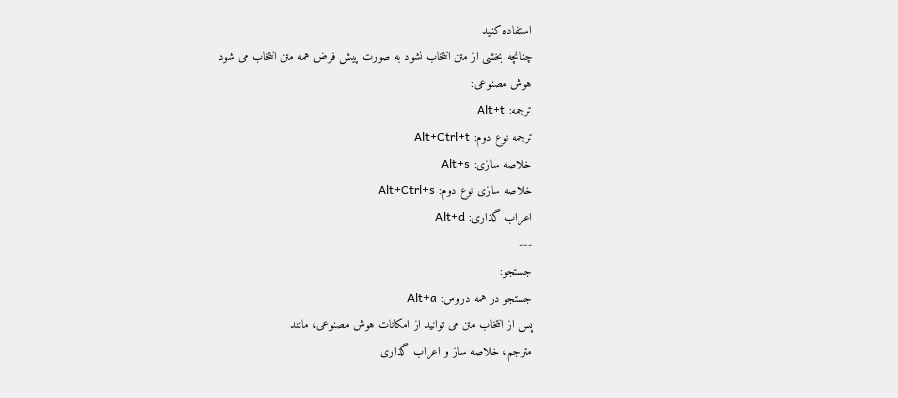استفاده کنید
چنانچه بخشی از متن انتخاب نشود به صورت پیش فرض همه متن انتخاب می شود
هوش مصنوعی:
ترجمه: Alt+t
ترجمه نوع دوم: Alt+Ctrl+t
خلاصه سازی: Alt+s
خلاصه سازی نوع دوم: Alt+Ctrl+s
اعراب گذاری: Alt+d
---
جستجو:
جستجو در همه دروس: Alt+a
پس از انتخاب متن می توانید از امکانات هوش مصنوعی، مانند
مترجم، خلاصه ساز و اعراب گذاری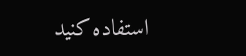استفاده کنید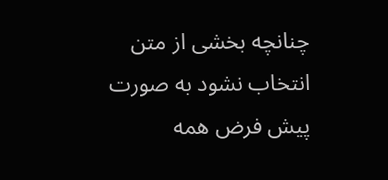چنانچه بخشی از متن انتخاب نشود به صورت پیش فرض همه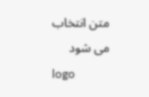متن انتخاب می شود
logo